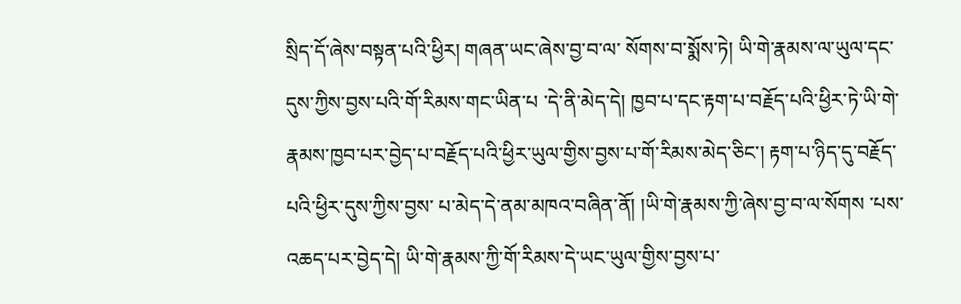སྲིད་དོ་ཞེས་བསྟན་པའི་ཕྱིར། གཞན་ཡང་ཞེས་བྱ་བ་ལ་ སོགས་བ་སྨོས་ཏེ། ཡི་གེ་རྣམས་ལ་ཡུལ་དང་དུས་ཀྱིས་བྱས་པའི་གོ་རིམས་གང་ཡིན་པ ་དེ་ནི་མེད་དེ། ཁྱབ་པ་དང་རྟག་པ་བརྗོད་པའི་ཕྱིར་ཏེ་ཡི་གེ་རྣམས་ཁྱབ་པར་བྱེད་པ་བརྗོད་པའི་ཕྱིར་ཡུལ་གྱིས་བྱས་པ་གོ་རིམས་མེད་ཅིང་། རྟག་པ་ཉིད་དུ་བརྗོད་པའི་ཕྱིར་དུས་ཀྱིས་བྱས་ པ་མེད་དེ་ནམ་མཁའ་བཞིན་ནོ། །ཡི་གེ་རྣམས་ཀྱི་ཞེས་བྱ་བ་ལ་སོགས ་པས་འཆད་པར་བྱེད་དེ། ཡི་གེ་རྣམས་ཀྱི་གོ་རིམས་དེ་ཡང་ཡུལ་གྱིས་བྱས་པ་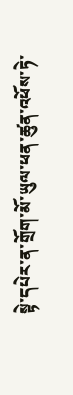སྟེ་དཔེར་ན་གྲོག་མོ་ཡུལ་ཕན་ཚུན་འཕོས་ཏེ་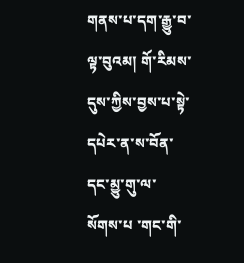གནས་པ་དག་རྒྱུ་བ་ལྟ་བུའམ། གོ་རིམས་དུས་ཀྱིས་བྱས་པ་སྟེ་དཔེར་ན་ས་བོན་དང་མྱུ་གུ་ལ་ སོགས་པ ་གང་གི་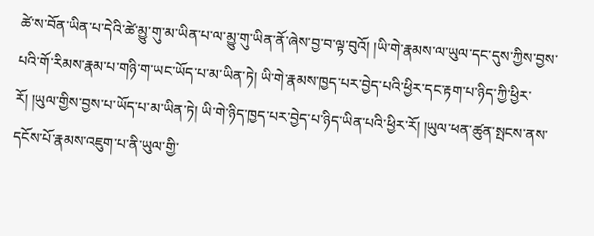ཚེ་ས་བོན་ཡིན་པ་དེའི་ཚེ་མྱུ་གུ་མ་ཡིན་པ་ལ་མྱུ་གུ་ཡིན་ནོ་ཞེས་བྱ་བ་ལྟ་བུའོ། །ཡི་གེ་རྣམས་ལ་ཡུལ་དང་དུས་ཀྱིས་བྱས་པའི་གོ་རིམས་རྣམ་པ་གཉི་ག་ཡང་ཡོད་པ་མ་ཡིན་ཏེ། ཡི་གེ་རྣམས་ཁྱད་པར་བྱེད་པའི་ཕྱིར་དང་རྟག་པ་ཉིད་ཀྱི་ཕྱིར་རོ། །ཡུལ་གྱིས་བྱས་པ་ཡོད་པ་མ་ཡིན་ཏེ། ཡི་གེ་ཉིད་ཁྱད་པར་བྱེད་པ་ཉིད་ཡིན་པའི་ཕྱིར་རོ། །ཡུལ་ཕན་ཚུན་སྤངས་ནས་དངོས་པོ་རྣམས་འཇུག་པ་ནི་ཡུལ་གྱི་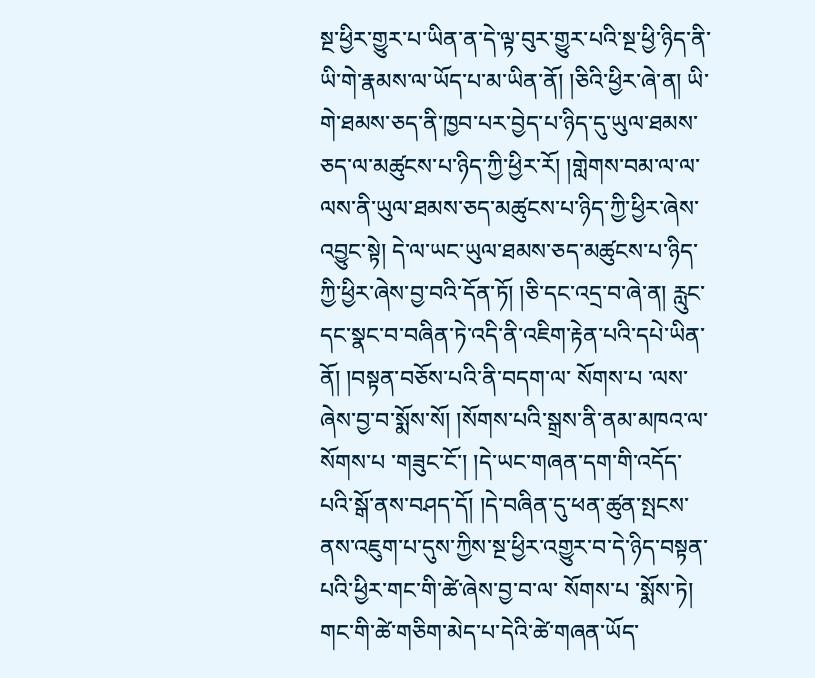སྔ་ཕྱིར་གྱུར་པ་ཡིན་ན་དེ་ལྟ་བུར་གྱུར་པའི་སྔ་ཕྱི་ཉིད་ནི་ཡི་གེ་རྣམས་ལ་ཡོད་པ་མ་ཡིན་ནོ། །ཅིའི་ཕྱིར་ཞེ་ན། ཡི་གེ་ཐམས་ཅད་ནི་ཁྱབ་པར་བྱེད་པ་ཉིད་དུ་ཡུལ་ཐམས་ཅད་ལ་མཚུངས་པ་ཉིད་ཀྱི་ཕྱིར་རོ། །གླེགས་བམ་ལ་ལ་ལས་ནི་ཡུལ་ཐམས་ཅད་མཚུངས་པ་ཉིད་ཀྱི་ཕྱིར་ཞེས་འབྱུང་སྟེ། དེ་ལ་ཡང་ཡུལ་ཐམས་ཅད་མཚུངས་པ་ཉིད་ཀྱི་ཕྱིར་ཞེས་བྱ་བའི་དོན་ཏོ། །ཅི་དང་འདྲ་བ་ཞེ་ན། རླུང་དང་སྣང་བ་བཞིན་ཏེ་འདི་ནི་འཇིག་རྟེན་པའི་དཔེ་ཡིན་ནོ། །བསྟན་བཅོས་པའི་ནི་བདག་ལ་ སོགས་པ ་ལས་ཞེས་བྱ་བ་སྨོས་སོ། །སོགས་པའི་སྒྲས་ནི་ནམ་མཁའ་ལ་ སོགས་པ ་གཟུང་ངོ་། །དེ་ཡང་གཞན་དག་གི་འདོད་པའི་སྒོ་ནས་བཤད་དོ། །དེ་བཞིན་དུ་ཕན་ཚུན་སྤངས་ནས་འཇུག་པ་དུས་ཀྱིས་སྔ་ཕྱིར་འགྱུར་བ་དེ་ཉིད་བསྟན་པའི་ཕྱིར་གང་གི་ཚེ་ཞེས་བྱ་བ་ལ་ སོགས་པ ་སྨོས་ཏེ། གང་གི་ཚེ་གཅིག་མེད་པ་དེའི་ཚེ་གཞན་ཡོད་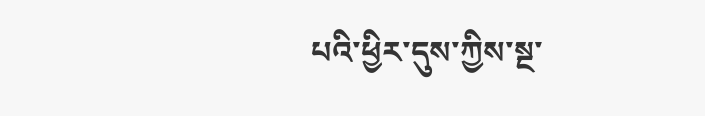པའི་ཕྱིར་དུས་ཀྱིས་སྔ་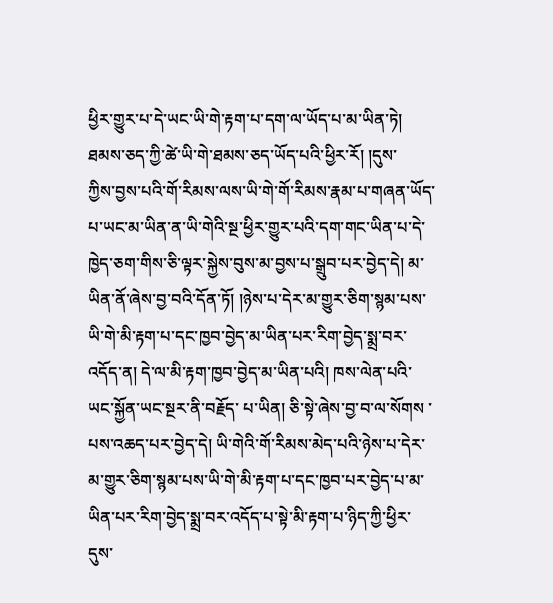ཕྱིར་གྱུར་པ་དེ་ཡང་ཡི་གེ་རྟག་པ་དག་ལ་ཡོད་པ་མ་ཡིན་ཏེ། ཐམས་ཅད་ཀྱི་ཚེ་ཡི་གེ་ཐམས་ཅད་ཡོད་པའི་ཕྱིར་རོ། །དུས་
ཀྱིས་བྱས་པའི་གོ་རིམས་ལས་ཡི་གེ་གོ་རིམས་རྣམ་པ་གཞན་ཡོད་པ་ཡང་མ་ཡིན་ན་ཡི་གེའི་སྔ་ཕྱིར་གྱུར་པའི་དག་གང་ཡིན་པ་དེ་ཁྱེད་ཅག་གིས་ཅི་ལྟར་སྐྱེས་བུས་མ་བྱས་པ་སྒྲུབ་པར་བྱེད་དེ། མ་ཡིན་ནོ་ཞེས་བྱ་བའི་དོན་ཏོ། །ཉེས་པ་དེར་མ་གྱུར་ཅིག་སྙམ་པས་ཡི་གེ་མི་རྟག་པ་དང་ཁྱབ་བྱེད་མ་ཡིན་པར་རིག་བྱེད་སྨྲ་བར་འདོད་ན། དེ་ལ་མི་རྟག་ཁྱབ་བྱེད་མ་ཡིན་པའི། ཁས་ལེན་པའི་ཡང་སྐྱོན་ཡང་སྔར་ནི་བརྗོད་ པ་ཡིན། ཅི་སྟེ་ཞེས་བྱ་བ་ལ་སོགས ་པས་འཆད་པར་བྱེད་དེ། ཡི་གེའི་གོ་རིམས་མེད་པའི་ཉེས་པ་དེར་མ་གྱུར་ཅིག་སྙམ་པས་ཡི་གེ་མི་རྟག་པ་དང་ཁྱབ་པར་བྱེད་པ་མ་ཡིན་པར་རིག་བྱེད་སྨྲ་བར་འདོད་པ་སྟེ་མི་རྟག་པ་ཉིད་ཀྱི་ཕྱིར་དུས་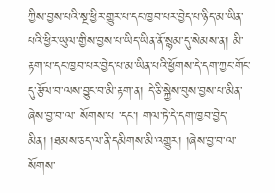ཀྱིས་བྱས་པའི་སྔ་ཕྱིར་གྱུར་པ་དང་ཁྱབ་པར་བྱེད་པ་ཉིད་མ་ཡིན་པའི་ཕྱིར་ཡུལ་གྱིས་བྱས་པ་ཡིད་ཡིན་ནོ་སྙམ་དུ་སེམས་ན། མི་རྟག་པ་དང་ཁྱབ་པར་བྱེད་པ་མ་ཡིན་པའི་ཕྱོགས་དེ་དག་ཀྱང་གོང་དུ་རྩོལ་བ་ལས་བྱུང་བ་མི་རྟག་ན། དེ་ཅི་སྐྱེས་བུས་བྱས་པ་མིན་ཞེས་བྱ་བ་ལ་ སོགས་པ ་དང་། གལ་ཏེ་དེ་དག་ཁྱབ་བྱེད་མིན། །ཐམས་ཅད་ལ་ནི་དམིགས་མི་འགྱུར། །ཞེས་བྱ་བ་ལ་སོགས་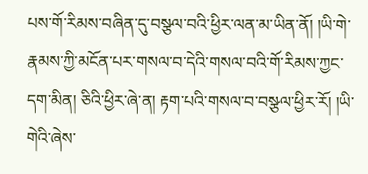པས་གོ་རིམས་བཞིན་དུ་བསྩལ་བའི་ཕྱིར་ལན་མ་ཡིན་ནོ། །ཡི་གེ་རྣམས་ཀྱི་མངོན་པར་གསལ་བ་དེའི་གསལ་བའི་གོ་རིམས་ཀྱང་དག་མིན། ཅིའི་ཕྱིར་ཞེ་ན། རྟག་པའི་གསལ་བ་བསྩལ་ཕྱིར་རོ། །ཡི་གེའི་ཞེས་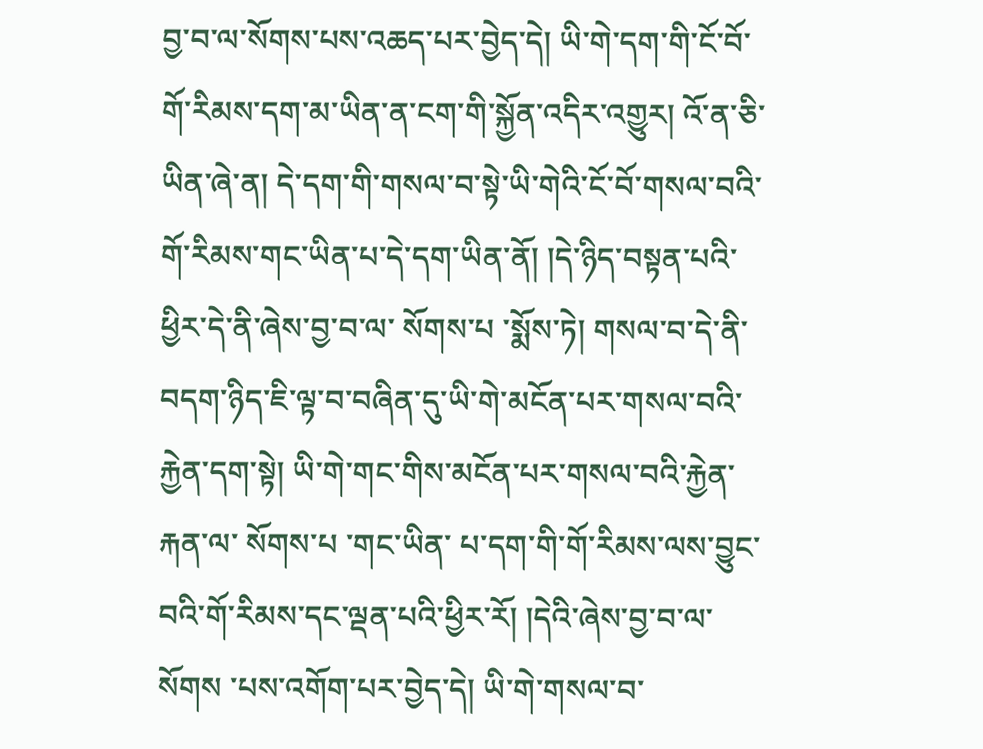བྱ་བ་ལ་སོགས་པས་འཆད་པར་བྱེད་དེ། ཡི་གེ་དག་གི་ངོ་བོ་གོ་རིམས་དག་མ་ཡིན་ན་ངག་གི་སྐྱོན་འདིར་འགྱུར། འོ་ན་ཅི་ཡིན་ཞེ་ན། དེ་དག་གི་གསལ་བ་སྟེ་ཡི་གེའི་ངོ་བོ་གསལ་བའི་གོ་རིམས་གང་ཡིན་པ་དེ་དག་ཡིན་ནོ། །དེ་ཉིད་བསྟན་པའི་ཕྱིར་དེ་ནི་ཞེས་བྱ་བ་ལ་ སོགས་པ ་སྨོས་ཏེ། གསལ་བ་དེ་ནི་བདག་ཉིད་ཇི་ལྟ་བ་བཞིན་དུ་ཡི་གེ་མངོན་པར་གསལ་བའི་རྐྱེན་དག་སྟེ། ཡི་གེ་གང་གིས་མངོན་པར་གསལ་བའི་རྐྱེན་རྐན་ལ་ སོགས་པ ་གང་ཡིན་ པ་དག་གི་གོ་རིམས་ལས་བྱུང་བའི་གོ་རིམས་དང་ལྡན་པའི་ཕྱིར་རོ། །དེའི་ཞེས་བྱ་བ་ལ་སོགས ་པས་འགོག་པར་བྱེད་དེ། ཡི་གེ་གསལ་བ་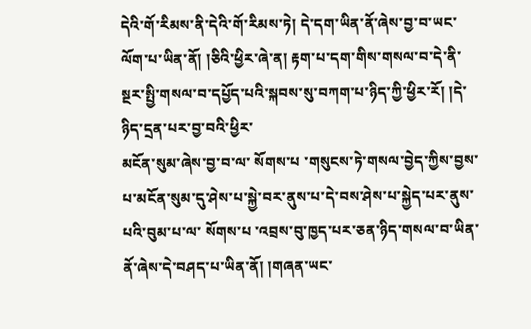དེའི་གོ་རིམས་ནི་དེའི་གོ་རིམས་ཏེ། དེ་དག་ཡིན་ནོ་ཞེས་བྱ་བ་ཡང་ལོག་པ་ཡིན་ནོ། །ཅིའི་ཕྱིར་ཞེ་ན། རྟག་པ་དག་གིས་གསལ་བ་དེ་ནི་སྔར་སྤྱི་གསལ་བ་དཔྱོད་པའི་སྐབས་སུ་བཀག་པ་ཉིད་ཀྱི་ཕྱིར་རོ། །དེ་ཉིད་དྲན་པར་བྱ་བའི་ཕྱིར་
མངོན་སུམ་ཞེས་བྱ་བ་ལ་ སོགས་པ ་གསུངས་ཏེ་གསལ་བྱེད་ཀྱིས་བྱས་པ་མངོན་སུམ་དུ་ཤེས་པ་སྐྱེ་བར་ནུས་པ་དེ་བས་ཤེས་པ་སྐྱེད་པར་ནུས་པའི་བུམ་པ་ལ་ སོགས་པ ་འབྲས་བུ་ཁྱད་པར་ཅན་ཉིད་གསལ་བ་ཡིན་ནོ་ཞེས་དེ་བཤད་པ་ཡིན་ནོ། །གཞན་ཡང་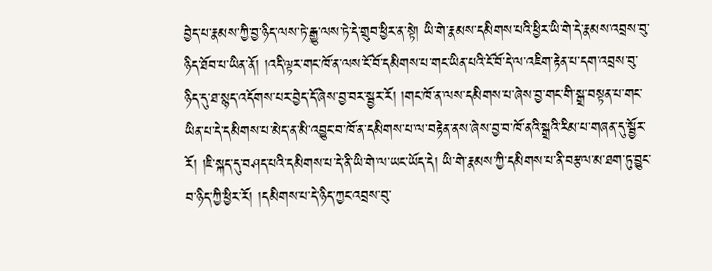བྱེད་པ་རྣམས་ཀྱི་བྱ་ཉིད་ལས་ཏེ་རྒྱུ་ལས་ཏེ་དེ་གྲུབ་ཕྱིར་ན་སྟེ། ཡི་གེ་རྣམས་དམིགས་པའི་ཕྱིར་ཡི་གེ་དེ་རྣམས་འབྲས་བུ་ཉིད་ཐོབ་པ་ཡིན་ནོ། །འདི་ལྟར་གང་ཁོ་ན་ལས་ངོ་བོ་དམིགས་པ་གང་ཡིན་པའི་ངོ་བོ་དེ་ལ་འཇིག་རྟེན་པ་དག་འབྲས་བུ་ཉིད་དུ་ཐ་སྙད་འདོགས་པར་བྱེད་དོ་ཞེས་བྱ་བར་སྦྱར་རོ། །གང་ཁོ་ན་ལས་དམིགས་པ་ཞེས་བྱ་གང་གི་སྒྲ་བསྟན་པ་གང་ཡིན་པ་དེ་དམིགས་པ་མེད་ན་མི་འབྱུང་བ་ཁོ་ན་དམིགས་པ་ལ་བརྟེན་ནས་ཞེས་བྱ་བ་ཁོ་ནའི་སྒྲའི་རིམ་པ་གཞན་དུ་སྦྱོར་རོ། །ཇི་སྐད་དུ་བཤད་པའི་དམིགས་པ་དེ་ནི་ཡི་གེ་ལ་ཡང་ཡོད་དེ། ཡི་གེ་རྣམས་ཀྱི་དམིགས་པ་ནི་བརྩལ་མ་ཐག་ཏུ་བྱུང་བ་ཉིད་ཀྱི་ཕྱིར་རོ། །དམིགས་པ་དེ་ཉིད་ཀྱང་འབྲས་བུ་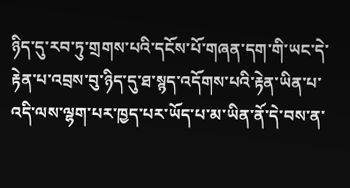ཉིད་དུ་རབ་ཏུ་གྲགས་པའི་དངོས་པོ་གཞན་དག་གི་ཡང་དེ་རྟེན་པ་འབྲས་བུ་ཉིད་དུ་ཐ་སྙད་འདོགས་པའི་རྟེན་ཡིན་པ་འདི་ལས་ལྷག་པར་ཁྱད་པར་ཡོད་པ་མ་ཡིན་ནོ་དེ་བས་ན་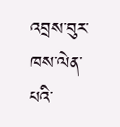འབྲས་བུར་ཁས་ལེན་པའི་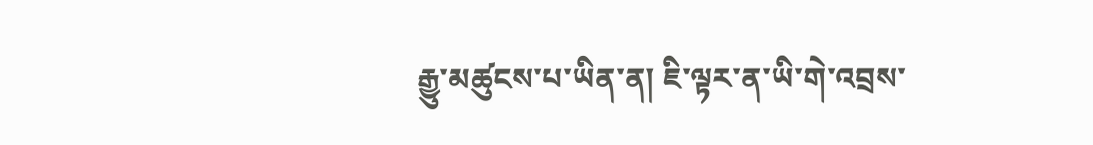རྒྱུ་མཚུངས་པ་ཡིན་ན། ཇི་ལྟར་ན་ཡི་གེ་འབྲས་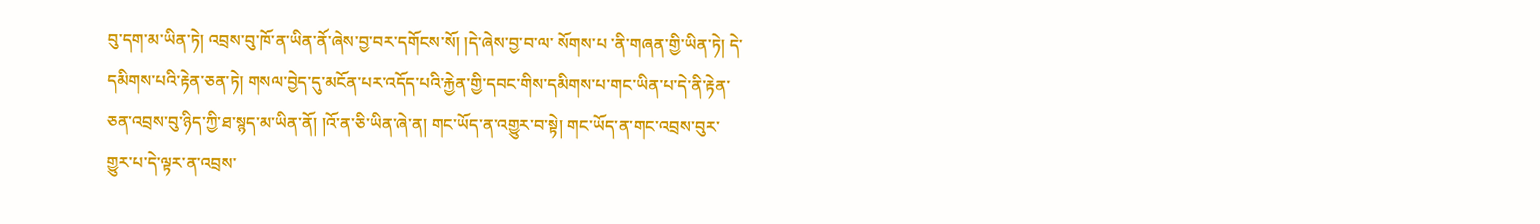བུ་དག་མ་ཡིན་ཏེ། འབྲས་བུ་ཁོ་ན་ཡིན་ནོ་ཞེས་བྱ་བར་དགོངས་སོ། །དེ་ཞེས་བྱ་བ་ལ་ སོགས་པ ་ནི་གཞན་གྱི་ཡིན་ཏེ། དེ་དམིགས་པའི་རྟེན་ཅན་ཏེ། གསལ་བྱེད་དུ་མངོན་པར་འདོད་པའི་རྐྱེན་གྱི་དབང་གིས་དམིགས་པ་གང་ཡིན་པ་དེ་ནི་རྟེན་ཅན་འབྲས་བུ་ཉིད་ཀྱི་ཐ་སྙད་མ་ཡིན་ནོ། །འོ་ན་ཅི་ཡིན་ཞེ་ན། གང་ཡོད་ན་འགྱུར་བ་སྟེ། གང་ཡོད་ན་གང་འབྲས་བུར་གྱུར་པ་དེ་ལྟར་ན་འབྲས་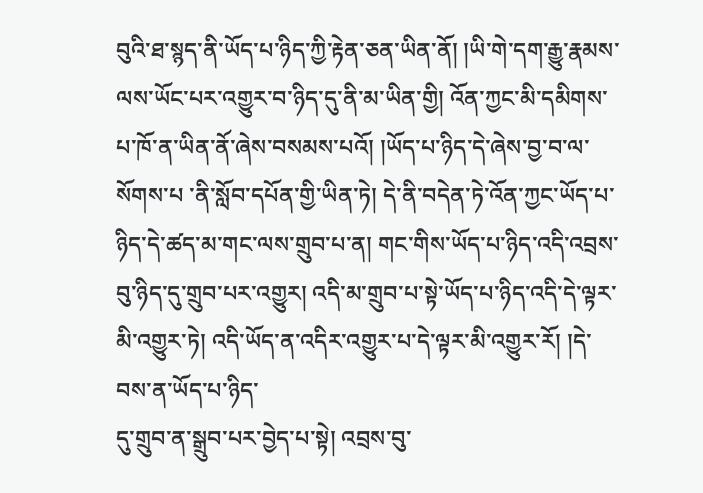བུའི་ཐ་སྙད་ནི་ཡོད་པ་ཉིད་ཀྱི་རྟེན་ཅན་ཡིན་ནོ། །ཡི་གེ་དག་རྒྱུ་རྣམས་ལས་ཡོང་པར་འགྱུར་བ་ཉིད་དུ་ནི་མ་ཡིན་གྱི། འོན་ཀྱང་མི་དམིགས་པ་ཁོ་ན་ཡིན་ནོ་ཞེས་བསམས་པའོ། །ཡོད་པ་ཉིད་དེ་ཞེས་བྱ་བ་ལ་ སོགས་པ ་ནི་སློབ་དཔོན་གྱི་ཡིན་ཏེ། དེ་ནི་བདེན་ཏེ་འོན་ཀྱང་ཡོད་པ་ཉིད་དེ་ཚད་མ་གང་ལས་གྲུབ་པ་ན། གང་གིས་ཡོད་པ་ཉིད་འདི་འབྲས་བུ་ཉིད་དུ་གྲུབ་པར་འགྱུར། འདི་མ་གྲུབ་པ་སྟེ་ཡོད་པ་ཉིད་འདི་དེ་ལྟར་མི་འགྱུར་ཏེ། འདི་ཡོད་ན་འདིར་འགྱུར་པ་དེ་ལྟར་མི་འགྱུར་རོ། །དེ་བས་ན་ཡོད་པ་ཉིད་
དུ་གྲུབ་ན་སྒྲུབ་པར་བྱེད་པ་སྟེ། འབྲས་བུ་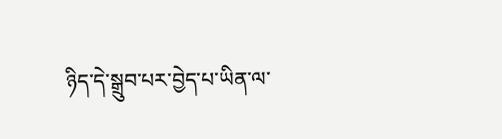ཉིད་དེ་སྒྲུབ་པར་བྱེད་པ་ཡིན་ལ་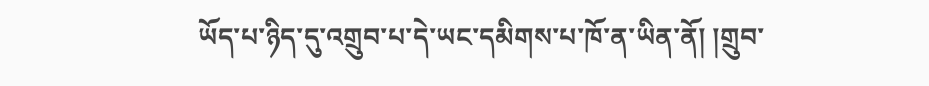ཡོད་པ་ཉིད་དུ་འགྲུབ་པ་དེ་ཡང་དམིགས་པ་ཁོ་ན་ཡིན་ནོ། །གྲུབ་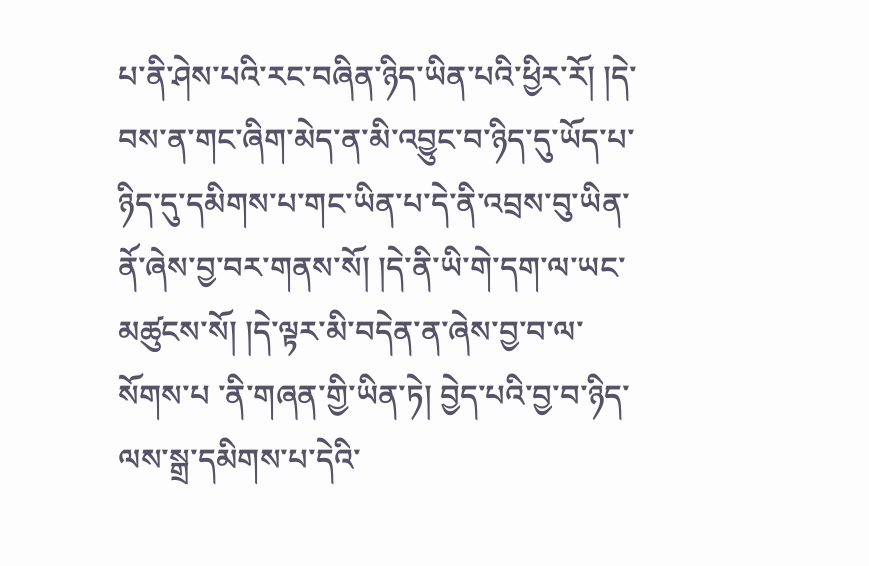པ་ནི་ཤེས་པའི་རང་བཞིན་ཉིད་ཡིན་པའི་ཕྱིར་རོ། །དེ་བས་ན་གང་ཞིག་མེད་ན་མི་འབྱུང་བ་ཉིད་དུ་ཡོད་པ་ཉིད་དུ་དམིགས་པ་གང་ཡིན་པ་དེ་ནི་འབྲས་བུ་ཡིན་ནོ་ཞེས་བྱ་བར་གནས་སོ། །དེ་ནི་ཡི་གེ་དག་ལ་ཡང་མཚུངས་སོ། །དེ་ལྟར་མི་བདེན་ན་ཞེས་བྱ་བ་ལ་ སོགས་པ ་ནི་གཞན་གྱི་ཡིན་ཏེ། བྱེད་པའི་བྱ་བ་ཉིད་ལས་སྒྲ་དམིགས་པ་དེའི་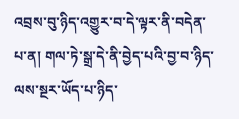འབྲས་བུ་ཉིད་འགྱུར་བ་དེ་ལྟར་ནི་བདེན་པ་ན། གལ་ཏེ་སྒྲ་དེ་ནི་བྱེད་པའི་བྱ་བ་ཉིད་ལས་སྔར་ཡོད་པ་ཉིད་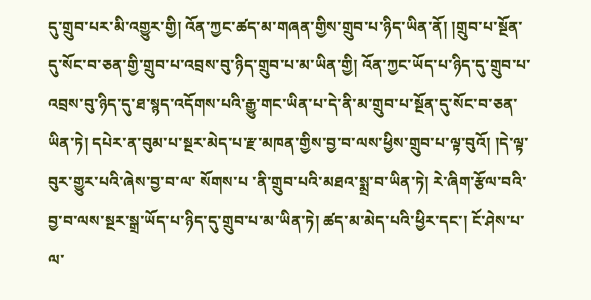དུ་གྲུབ་པར་མི་འགྱུར་གྱི། འོན་ཀྱང་ཚད་མ་གཞན་གྱིས་གྲུབ་པ་ཉིད་ཡིན་ནོ། །གྲུབ་པ་སྔོན་དུ་སོང་བ་ཅན་གྱི་གྲུབ་པ་འབྲས་བུ་ཉིད་གྲུབ་པ་མ་ཡིན་གྱི། འོན་ཀྱང་ཡོད་པ་ཉིད་དུ་གྲུབ་པ་འབྲས་བུ་ཉིད་དུ་ཐ་སྙད་འདོགས་པའི་རྒྱུ་གང་ཡིན་པ་དེ་ནི་མ་གྲུབ་པ་སྔོན་དུ་སོང་བ་ཅན་ཡིན་ཏེ། དཔེར་ན་བུམ་པ་སྔར་མེད་པ་རྫ་མཁན་གྱིས་བྱ་བ་ལས་ཕྱིས་གྲུབ་པ་ལྟ་བུའོ། །དེ་ལྟ་བུར་གྱུར་པའི་ཞེས་བྱ་བ་ལ་ སོགས་པ ་ནི་གྲུབ་པའི་མཐའ་སྨྲ་བ་ཡིན་ཏེ། རེ་ཞིག་རྩོལ་བའི་བྱ་བ་ལས་སྔར་སྒྲ་ཡོད་པ་ཉིད་དུ་གྲུབ་པ་མ་ཡིན་ཏེ། ཚད་མ་མེད་པའི་ཕྱིར་དང་། ངོ་ཤེས་པ་ལ་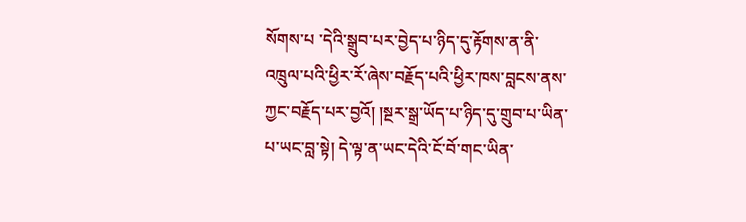སོགས་པ ་དེའི་སྒྲུབ་པར་བྱེད་པ་ཉིད་དུ་རྟོགས་ན་ནི་འཁྲུལ་པའི་ཕྱིར་རོ་ཞེས་བརྗོད་པའི་ཕྱིར་ཁས་བླངས་ནས་ཀྱང་བརྗོད་པར་བྱའོ། །སྔར་སྒྲ་ཡོད་པ་ཉིད་དུ་གྲུབ་པ་ཡིན་པ་ཡང་བླ་སྟེ། དེ་ལྟ་ན་ཡང་དེའི་ངོ་བོ་གང་ཡིན་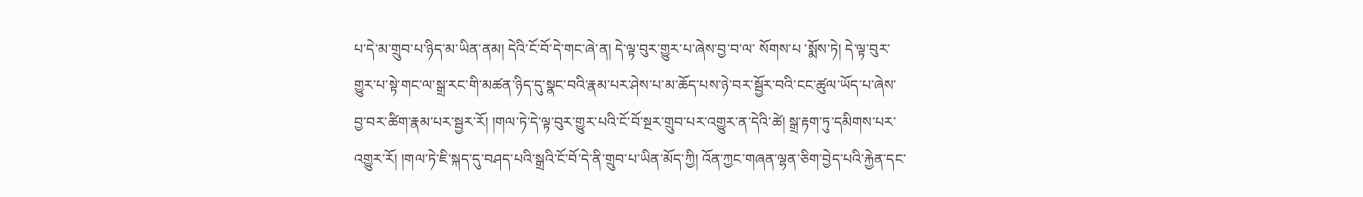པ་དེ་མ་གྲུབ་པ་ཉིད་མ་ཡིན་ནམ། དེའི་ངོ་བོ་དེ་གང་ཞེ་ན། དེ་ལྟ་བུར་གྱུར་པ་ཞེས་བྱ་བ་ལ་ སོགས་པ ་སྨོས་ཏེ། དེ་ལྟ་བུར་གྱུར་པ་སྟེ་གང་ལ་སྒྲ་རང་གི་མཚན་ཉིད་དུ་སྣང་བའི་རྣམ་པར་ཤེས་པ་མ་ཆོད་པས་ཉེ་བར་སྦྱོར་བའི་ངང་ཚུལ་ཡོད་པ་ཞེས་བྱ་བར་ཚིག་རྣམ་པར་སྦྱར་རོ། །གལ་ཏེ་དེ་ལྟ་བུར་གྱུར་པའི་ངོ་བོ་སྔར་གྲུབ་པར་འགྱུར་ན་དེའི་ཚེ། སྒྲ་རྟག་ཏུ་དམིགས་པར་འགྱུར་རོ། །གལ་ཏེ་ཇི་སྐད་དུ་བཤད་པའི་སྒྲའི་ངོ་བོ་དེ་ནི་གྲུབ་པ་ཡིན་མོད་ཀྱི། འོན་ཀྱང་གཞན་ལྷན་ཅིག་བྱེད་པའི་རྐྱེན་དང་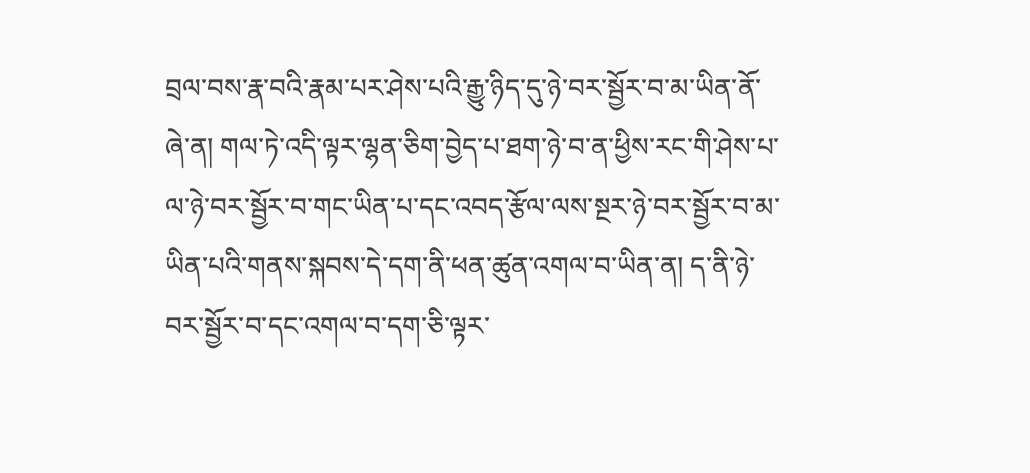བྲལ་བས་རྣ་བའི་རྣམ་པར་ཤེས་པའི་རྒྱུ་ཉིད་དུ་ཉེ་བར་སྦྱོར་བ་མ་ཡིན་ནོ་ཞེ་ན། གལ་ཏེ་འདི་ལྟར་ལྷན་ཅིག་བྱེད་པ་ཐག་ཉེ་བ་ན་ཕྱིས་རང་གི་ཤེས་པ་ལ་ཉེ་བར་སྦྱོར་བ་གང་ཡིན་པ་དང་འབད་རྩོལ་ལས་སྔར་ཉེ་བར་སྦྱོར་བ་མ་ཡིན་པའི་གནས་སྐབས་དེ་དག་ནི་ཕན་ཚུན་འགལ་བ་ཡིན་ན། ད་ནི་ཉེ་བར་སྦྱོར་བ་དང་འགལ་བ་དག་ཅི་ལྟར་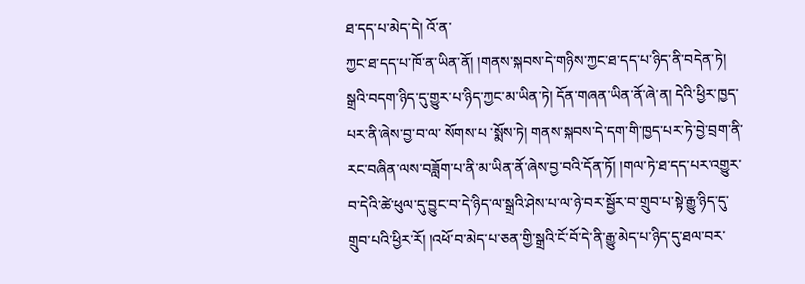ཐ་དད་པ་མེད་དེ། འོ་ན་
ཀྱང་ཐ་དད་པ་ཁོ་ན་ཡིན་ནོ། །གནས་སྐབས་དེ་གཉིས་ཀྱང་ཐ་དད་པ་ཉིད་ནི་བདེན་ཏེ། སྒྲའི་བདག་ཉིད་དུ་གྱུར་པ་ཉིད་ཀྱང་མ་ཡིན་ཏེ། དོན་གཞན་ཡིན་ནོ་ཞེ་ན། དེའི་ཕྱིར་ཁྱད་པར་ནི་ཞེས་བྱ་བ་ལ་ སོགས་པ ་སྨོས་ཏེ། གནས་སྐབས་དེ་དག་གི་ཁྱད་པར་ཏེ་བྱེ་བྲག་ནི་རང་བཞིན་ལས་བཟློག་པ་ནི་མ་ཡིན་ནོ་ཞེས་བྱ་བའི་དོན་ཏོ། །གལ་ཏེ་ཐ་དད་པར་འགྱུར་བ་དེའི་ཚེ་ཕུལ་དུ་བྱུང་བ་དེ་ཉིད་ལ་སྒྲའི་ཤེས་པ་ལ་ཉེ་བར་སྦྱོར་བ་གྲུབ་པ་སྟེ་རྒྱུ་ཉིད་དུ་གྲུབ་པའི་ཕྱིར་རོ། །འཕོ་བ་མེད་པ་ཅན་གྱི་སྒྲའི་ངོ་བོ་དེ་ནི་རྒྱུ་མེད་པ་ཉིད་དུ་ཐལ་བར་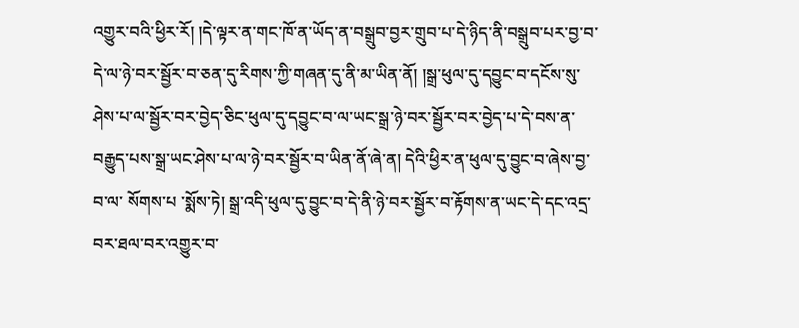འགྱུར་བའི་ཕྱིར་རོ། །དེ་ལྟར་ན་གང་ཁོ་ན་ཡོད་ན་བསྒྲུབ་བྱར་གྲུབ་པ་དེ་ཉིད་ནི་བསྒྲུབ་པར་བྱ་བ་དེ་ལ་ཉེ་བར་སྦྱོར་བ་ཅན་དུ་རིགས་ཀྱི་གཞན་དུ་ནི་མ་ཡིན་ནོ། །སྒྲ་ཕུལ་དུ་དབྱུང་བ་དངོས་སུ་ཤེས་པ་ལ་སྦྱོར་བར་བྱེད་ཅིང་ཕུལ་དུ་དབྱུང་བ་ལ་ཡང་སྒྲ་ཉེ་བར་སྦྱོར་བར་བྱེད་པ་དེ་བས་ན་བརྒྱུད་པས་སྒྲ་ཡང་ཤེས་པ་ལ་ཉེ་བར་སྦྱོར་བ་ཡིན་ནོ་ཞེ་ན། དེའི་ཕྱིར་ན་ཕུལ་དུ་བྱུང་བ་ཞེས་བྱ་བ་ལ་ སོགས་པ ་སྨོས་ཏེ། སྒྲ་འདི་ཕུལ་དུ་བྱུང་བ་དེ་ནི་ཉེ་བར་སྦྱོར་བ་རྟོགས་ན་ཡང་དེ་དང་འདྲ་བར་ཐལ་བར་འགྱུར་བ་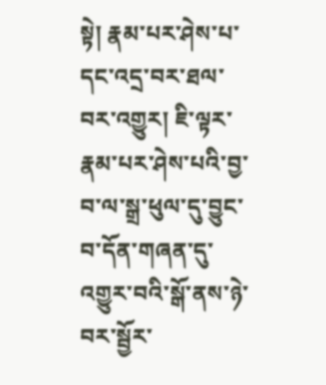སྟེ། རྣམ་པར་ཤེས་པ་དང་འདྲ་བར་ཐལ་བར་འགྱུར། ཇི་ལྟར་རྣམ་པར་ཤེས་པའི་བྱ་བ་ལ་སྒྲ་ཕུལ་དུ་བྱུང་བ་དོན་གཞན་དུ་འགྱུར་བའི་སྒོ་ནས་ཉེ་བར་སྦྱོར་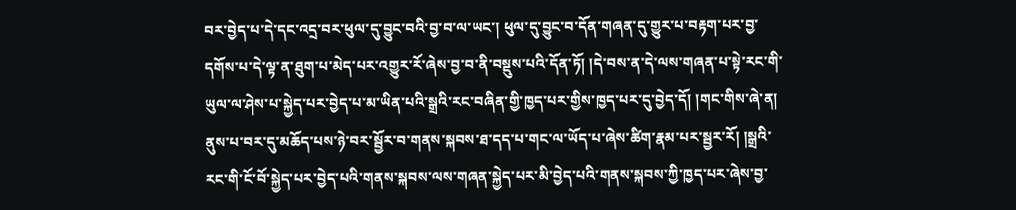བར་བྱེད་པ་དེ་དང་འདྲ་བར་ཕུལ་དུ་བྱུང་བའི་བྱ་བ་ལ་ཡང་། ཕུལ་དུ་བྱུང་བ་དོན་གཞན་དུ་གྱུར་པ་བརྟག་པར་བྱ་དགོས་པ་དེ་ལྟ་ན་ཐུག་པ་མེད་པར་འགྱུར་རོ་ཞེས་བྱ་བ་ནི་བསྡུས་པའི་དོན་ཏོ། །དེ་བས་ན་དེ་ལས་གཞན་པ་སྟེ་རང་གི་ཡུལ་ལ་ཤེས་པ་སྐྱེད་པར་བྱེད་པ་མ་ཡིན་པའི་སྒྲའི་རང་བཞིན་གྱི་ཁྱད་པར་གྱིས་ཁྱད་པར་དུ་བྱེད་དོ། །གང་གིས་ཞེ་ན། ནུས་པ་བར་དུ་མཆོད་པས་ཉེ་བར་སྦྱོར་བ་གནས་སྐབས་ཐ་དད་པ་གང་ལ་ཡོད་པ་ཞེས་ཚིག་རྣམ་པར་སྦྱར་རོ། །སྒྲའི་རང་གི་ངོ་བོ་སྐྱེད་པར་བྱེད་པའི་གནས་སྐབས་ལས་གཞན་སྐྱེད་པར་མི་བྱེད་པའི་གནས་སྐབས་ཀྱི་ཁྱད་པར་ཞེས་བྱ་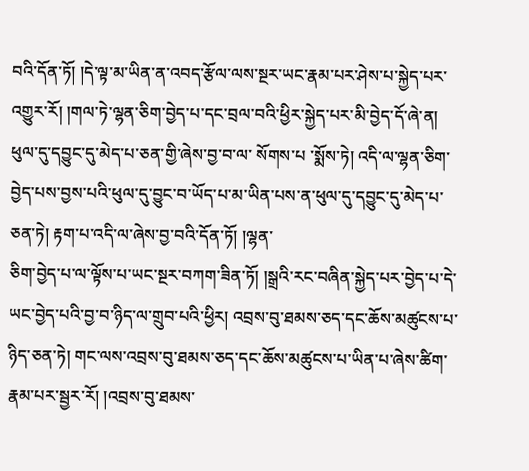བའི་དོན་ཏོ། །དེ་ལྟ་མ་ཡིན་ན་འབད་རྩོལ་ལས་སྔར་ཡང་རྣམ་པར་ཤེས་པ་སྐྱེད་པར་འགྱུར་རོ། །གལ་ཏེ་ལྷན་ཅིག་བྱེད་པ་དང་བྲལ་བའི་ཕྱིར་སྐྱེད་པར་མི་བྱེད་དོ་ཞེ་ན། ཕུལ་དུ་དབྱུང་དུ་མེད་པ་ཅན་གྱི་ཞེས་བྱ་བ་ལ་ སོགས་པ ་སྨོས་ཏེ། འདི་ལ་ལྷན་ཅིག་བྱེད་པས་བྱས་པའི་ཕུལ་དུ་བྱུང་བ་ཡོད་པ་མ་ཡིན་པས་ན་ཕུལ་དུ་དབྱུང་དུ་མེད་པ་ཅན་ཏེ། རྟག་པ་འདི་ལ་ཞེས་བྱ་བའི་དོན་ཏོ། །ལྷན་
ཅིག་བྱེད་པ་ལ་ལྟོས་པ་ཡང་སྔར་བཀག་ཟིན་ཏོ། །སྒྲའི་རང་བཞིན་སྐྱེད་པར་བྱེད་པ་དེ་ཡང་བྱེད་པའི་བྱ་བ་ཉིད་ལ་གྲུབ་པའི་ཕྱིར། འབྲས་བུ་ཐམས་ཅད་དང་ཆོས་མཚུངས་པ་ཉིད་ཅན་ཏེ། གང་ལས་འབྲས་བུ་ཐམས་ཅད་དང་ཆོས་མཚུངས་པ་ཡིན་པ་ཞེས་ཚིག་རྣམ་པར་སྦྱར་རོ། །འབྲས་བུ་ཐམས་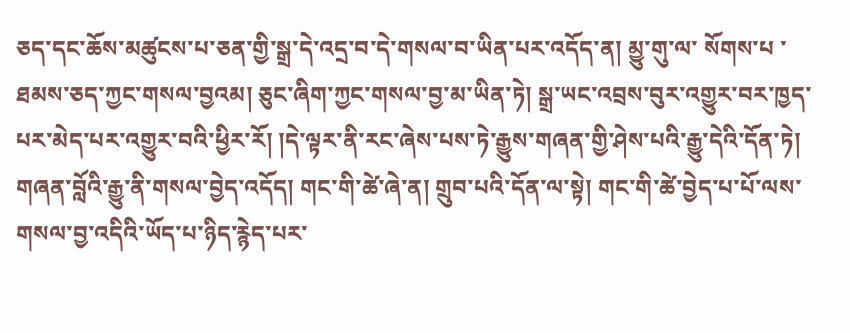ཅད་དང་ཆོས་མཚུངས་པ་ཅན་གྱི་སྒྲ་དེ་འདྲ་བ་དེ་གསལ་བ་ཡིན་པར་འདོད་ན། མྱུ་གུ་ལ་ སོགས་པ ་ཐམས་ཅད་ཀྱང་གསལ་བྱའམ། ཅུང་ཞིག་ཀྱང་གསལ་བྱ་མ་ཡིན་ཏེ། སྒྲ་ཡང་འབྲས་བུར་འགྱུར་བར་ཁྱད་པར་མེད་པར་འགྱུར་བའི་ཕྱིར་རོ། །དེ་ལྟར་ནི་རང་ཞེས་པས་ཏེ་རྒྱུས་གཞན་གྱི་ཤེས་པའི་རྒྱུ་དེའི་དོན་ཏེ། གཞན་བློའི་རྒྱུ་ནི་གསལ་བྱེད་འདོད། གང་གི་ཚེ་ཞེ་ན། གྲུབ་པའི་དོན་ལ་སྟེ། གང་གི་ཚེ་བྱེད་པ་པོ་ལས་གསལ་བྱ་འདིའི་ཡོད་པ་ཉིད་རྙེད་པར་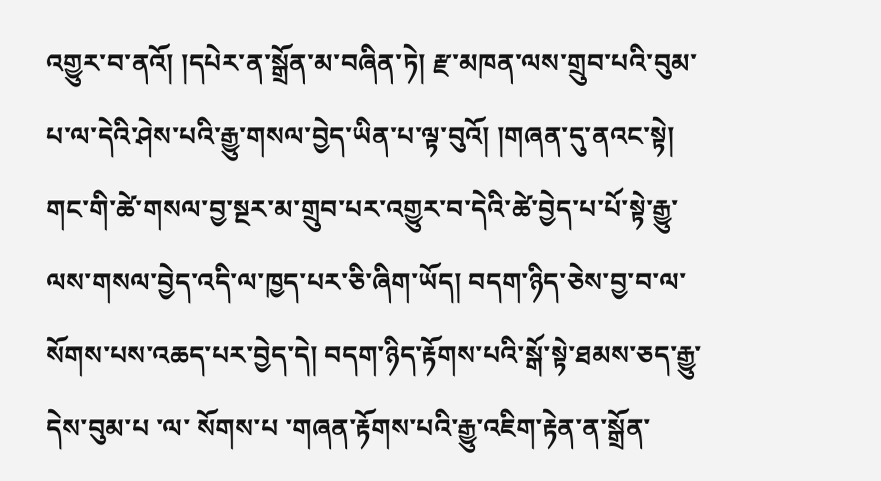འགྱུར་བ་ནའོ། །དཔེར་ན་སྒྲོན་མ་བཞིན་ཏེ། རྫ་མཁན་ལས་གྲུབ་པའི་བུམ་པ་ལ་དེའི་ཤེས་པའི་རྒྱུ་གསལ་བྱེད་ཡིན་པ་ལྟ་བུའོ། །གཞན་དུ་ནའང་སྟེ། གང་གི་ཚེ་གསལ་བྱ་སྔར་མ་གྲུབ་པར་འགྱུར་བ་དེའི་ཚེ་བྱེད་པ་པོ་སྟེ་རྒྱུ་ལས་གསལ་བྱེད་འདི་ལ་ཁྱད་པར་ཅི་ཞིག་ཡོད། བདག་ཉིད་ཅེས་བྱ་བ་ལ་ སོགས་པས་འཆད་པར་བྱེད་དེ། བདག་ཉིད་རྟོགས་པའི་སྒོ་སྟེ་ཐམས་ཅད་རྒྱུ་དེས་བུམ་པ ་ལ་ སོགས་པ ་གཞན་རྟོགས་པའི་རྒྱུ་འཇིག་རྟེན་ན་སྒྲོན་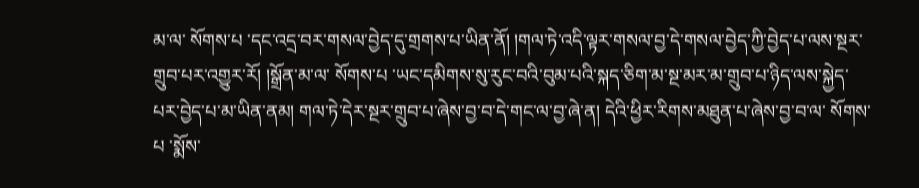མ་ལ་ སོགས་པ ་དང་འདྲ་བར་གསལ་བྱེད་དུ་གྲགས་པ་ཡིན་ནོ། །གལ་ཏེ་འདི་ལྟར་གསལ་བྱ་དེ་གསལ་བྱེད་ཀྱི་བྱེད་པ་ལས་སྔར་གྲུབ་པར་འགྱུར་རོ། །སྒྲོན་མ་ལ་ སོགས་པ ་ཡང་དམིགས་སུ་རུང་བའི་བུམ་པའི་སྐད་ཅིག་མ་སྔ་མར་མ་གྲུབ་པ་ཉིད་ལས་སྐྱེད་པར་བྱེད་པ་མ་ཡིན་ནམ། གལ་ཏེ་དེར་སྔར་གྲུབ་པ་ཞེས་བྱ་བ་དེ་གང་ལ་བྱ་ཞེ་ན། དེའི་ཕྱིར་རིགས་མཐུན་པ་ཞེས་བྱ་བ་ལ་ སོགས་པ ་སྨོས་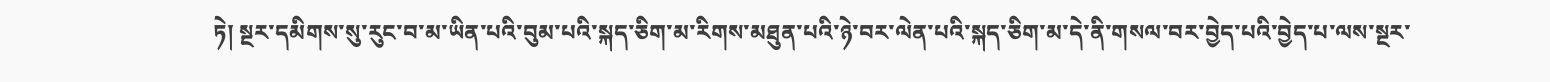ཏེ། སྔར་དམིགས་སུ་རུང་བ་མ་ཡིན་པའི་བུམ་པའི་སྐད་ཅིག་མ་རིགས་མཐུན་པའི་ཉེ་བར་ལེན་པའི་སྐད་ཅིག་མ་དེ་ནི་གསལ་བར་བྱེད་པའི་བྱེད་པ་ལས་སྔར་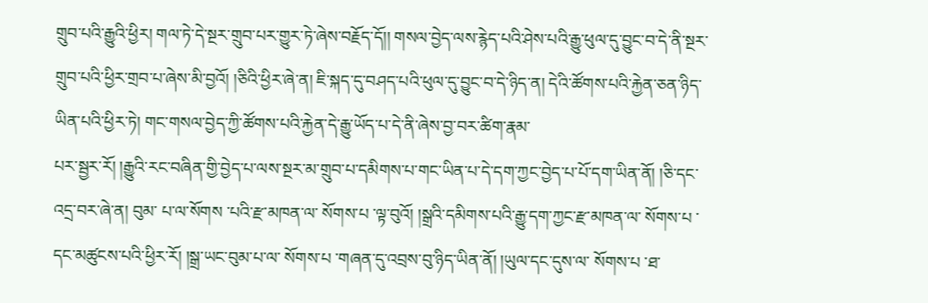གྲུབ་པའི་རྒྱུའི་ཕྱིར། གལ་ཏེ་དེ་སྔར་གྲུབ་པར་གྱུར་ཏེ་ཞེས་བརྗོད་དོ།། གསལ་བྱེད་ལས་རྙེད་པའི་ཤེས་པའི་རྒྱུ་ཕུལ་དུ་བྱུང་བ་དེ་ནི་སྔར་གྲུབ་པའི་ཕྱིར་གྲབ་པ་ཞེས་མི་བྱའོ། །ཅིའི་ཕྱིར་ཞེ་ན། ཇི་སྐད་དུ་བཤད་པའི་ཕུལ་དུ་བྱུང་བ་དེ་ཉིད་ན། དེའི་ཚོགས་པའི་རྐྱེན་ཅན་ཉིད་ཡིན་པའི་ཕྱིར་ཏེ། གང་གསལ་བྱེད་ཀྱི་ཚོགས་པའི་རྐྱེན་དེ་རྒྱུ་ཡོད་པ་དེ་ནི་ཞེས་བྱ་བར་ཚིག་རྣམ་
པར་སྦྱར་རོ། །རྒྱུའི་རང་བཞིན་གྱི་བྱེད་པ་ལས་སྔར་མ་གྲུབ་པ་དམིགས་པ་གང་ཡིན་པ་དེ་དག་ཀྱང་བྱེད་པ་པོ་དག་ཡིན་ནོ། །ཅི་དང་འདྲ་བར་ཞེ་ན། བུམ་ པ་ལ་སོགས ་པའི་རྫ་མཁན་ལ་ སོགས་པ ་ལྟ་བུའོ། །སྒྲའི་དམིགས་པའི་རྒྱུ་དག་ཀྱང་རྫ་མཁན་ལ་ སོགས་པ ་དང་མཚུངས་པའི་ཕྱིར་རོ། །སྒྲ་ཡང་བུམ་པ་ལ་ སོགས་པ ་གཞན་དུ་འབྲས་བུ་ཉིད་ཡིན་ནོ། །ཡུལ་དང་དུས་ལ་ སོགས་པ ་ཐ་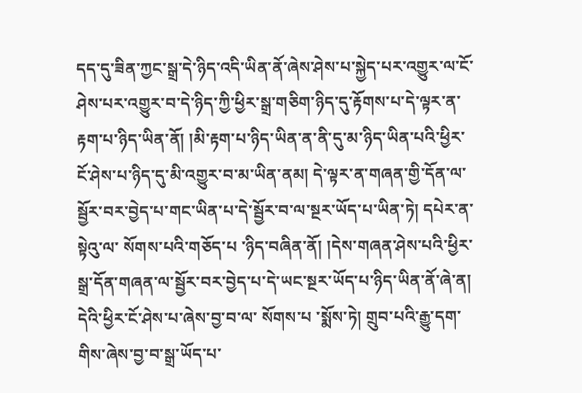དད་དུ་ཟིན་ཀྱང་སྒྲ་དེ་ཉིད་འདི་ཡིན་ནོ་ཞེས་ཤེས་པ་སྐྱེད་པར་འགྱུར་ལ་ངོ་ཤེས་པར་འགྱུར་བ་དེ་ཉིད་ཀྱི་ཕྱིར་སྒྲ་གཅིག་ཉིད་དུ་རྟོགས་པ་དེ་ལྟར་ན་རྟག་པ་ཉིད་ཡིན་ནོ། །མི་རྟག་པ་ཉིད་ཡིན་ན་ནི་དུ་མ་ཉིད་ཡིན་པའི་ཕྱིར་ངོ་ཤེས་པ་ཉིད་དུ་མི་འགྱུར་བ་མ་ཡིན་ནམ། དེ་ལྟར་ན་གཞན་གྱི་དོན་ལ་སྦྱོར་བར་བྱེད་པ་གང་ཡིན་པ་དེ་སྦྱོར་བ་ལ་སྔར་ཡོད་པ་ཡིན་ཏེ། དཔེར་ན་སྟེའུ་ལ་ སོགས་པའི་གཅོད་པ ་ཉིད་བཞིན་ནོ། །དེས་གཞན་ཤེས་པའི་ཕྱིར་སྒྲ་དོན་གཞན་ལ་སྦྱོར་བར་བྱེད་པ་དེ་ཡང་སྔར་ཡོད་པ་ཉིད་ཡིན་ནོ་ཞེ་ན། དེའི་ཕྱིར་ངོ་ཤེས་པ་ཞེས་བྱ་བ་ལ་ སོགས་པ ་སྨོས་ཏེ། གྲུབ་པའི་རྒྱུ་དག་གིས་ཞེས་བྱ་བ་སྒྲ་ཡོད་པ་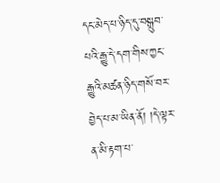དང་མེད་པ་ཉིད་དུ་བསྒྲུབ་པའི་རྒྱུ་དེ་དག་གིས་ཀྱང་རྒྱུའི་མཚན་ཉིད་གསོ་བར་བྱེད་པ་མ་ཡིན་ནོ། །དེ་ལྟར་ན་མི་རྟག་པ་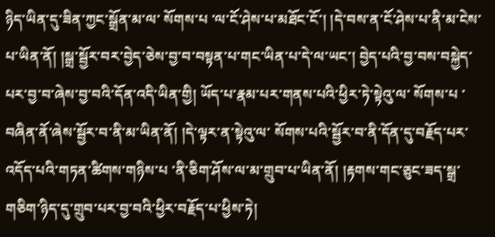ཉིད་ཡིན་དུ་ཟིན་ཀྱང་སྒྲོན་མ་ལ་ སོགས་པ ་ལ་ངོ་ཤེས་པ་མཐོང་ངོ་། །དེ་བས་ན་ངོ་ཤེས་པ་ནི་མ་ངེས་པ་ཡིན་ནོ། །སྒྲ་སྦྱོར་བར་བྱེད་ཅེས་བྱ་བ་བསྟན་པ་གང་ཡིན་པ་དེ་ལ་ཡང་། བྱེད་པའི་བྱ་བས་བསྐྱེད་པར་བྱ་བ་ཞེས་བྱ་བའི་དོན་འདི་ཡིན་གྱི། ཡོད་པ་རྣམ་པར་གནས་པའི་ཕྱིར་ཏེ་སྟེའུ་ལ་ སོགས་པ ་བཞིན་ནོ་ཞེས་སྦྱོར་བ་ནི་མ་ཡིན་ནོ། །དེ་ལྟར་ན་སྟེའུ་ལ་ སོགས་པའི་སྦྱོར་བ་ནི་དོན་དུ་བརྗོད་པར་འདོད་པའི་གཏན་ཚིགས་གཉིས་པ ་ནི་ཅིག་ཤོས་ལ་མ་གྲུབ་པ་ཡིན་ནོ། །རྟགས་གང་ཅུང་ཟད་སྒྲ་གཅིག་ཉིད་དུ་གྲུབ་པར་བྱ་བའི་ཕྱིར་བརྗོད་པ་ཕྱིས་ཏེ།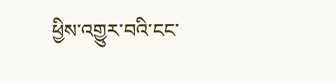ཕྱིས་འགྱུར་བའི་ངང་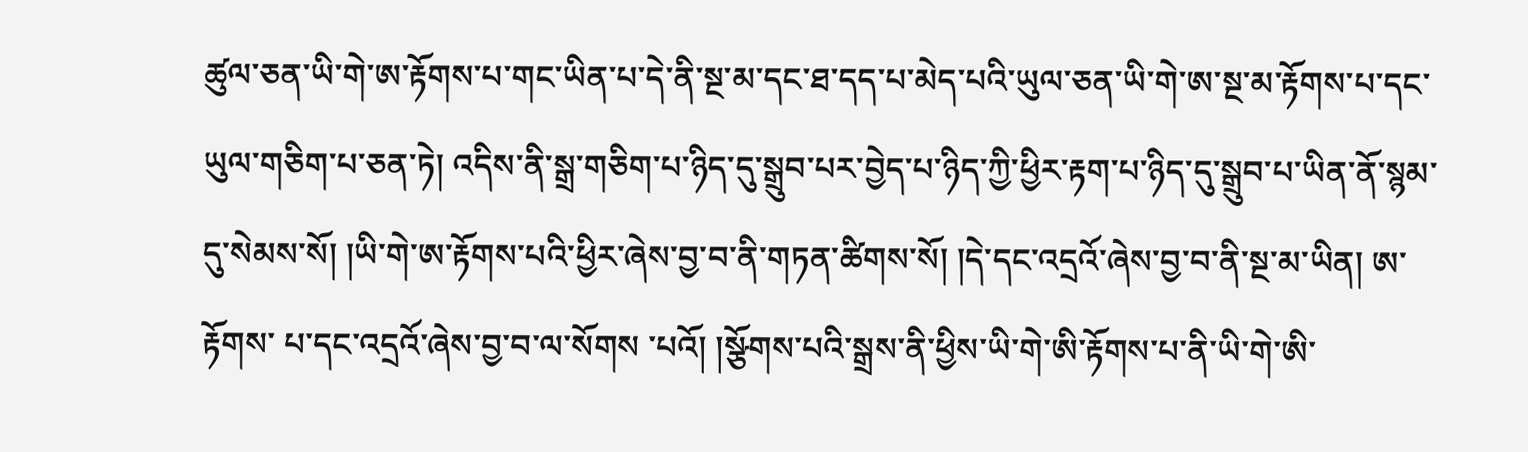ཚུལ་ཅན་ཡི་གེ་ཨ་རྟོགས་པ་གང་ཡིན་པ་དེ་ནི་སྔ་མ་དང་ཐ་དད་པ་མེད་པའི་ཡུལ་ཅན་ཡི་གེ་ཨ་སྔ་མ་རྟོགས་པ་དང་ཡུལ་གཅིག་པ་ཅན་ཏེ། འདིས་ནི་སྒྲ་གཅིག་པ་ཉིད་དུ་སྒྲུབ་པར་བྱེད་པ་ཉིད་ཀྱི་ཕྱིར་རྟག་པ་ཉིད་དུ་སྒྲུབ་པ་ཡིན་ནོ་སྙམ་དུ་སེམས་སོ། །ཡི་གེ་ཨ་རྟོགས་པའི་ཕྱིར་ཞེས་བྱ་བ་ནི་གཏན་ཚིགས་སོ། །དེ་དང་འདྲའོ་ཞེས་བྱ་བ་ནི་སྔ་མ་ཡིན། ཨ་རྟོགས་ པ་དང་འདྲའོ་ཞེས་བྱ་བ་ལ་སོགས ་པའོ། །སྩོགས་པའི་སྒྲས་ནི་ཕྱིས་ཡི་གེ་ཨི་རྟོགས་པ་ནི་ཡི་གེ་ཨི་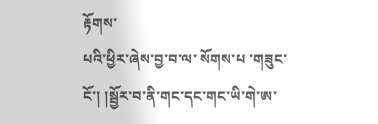རྟོགས་
པའི་ཕྱིར་ཞེས་བྱ་བ་ལ་ སོགས་པ ་གཟུང་ངོ་། །སྦྱོར་བ་ནི་གང་དང་གང་ཡི་གེ་ཨ་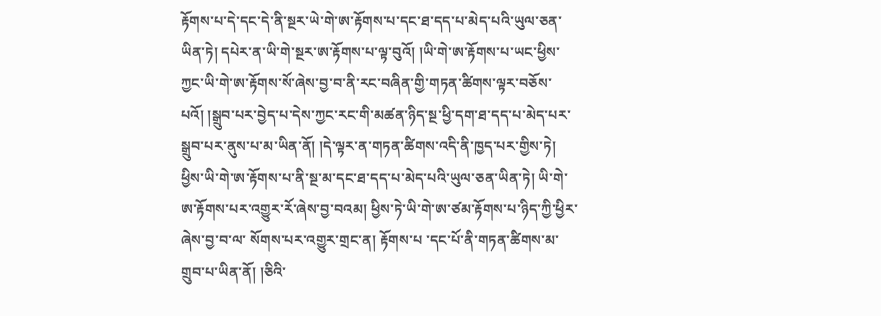རྟོགས་པ་དེ་དང་དེ་ནི་སྔར་ཡེ་གེ་ཨ་རྟོགས་པ་དང་ཐ་དད་པ་མེད་པའི་ཡུལ་ཅན་ཡིན་ཏེ། དཔེར་ན་ཡི་གེ་སྔར་ཨ་རྟོགས་པ་ལྟ་བུའོ། །ཡི་གེ་ཨ་རྟོགས་པ་ཡང་ཕྱིས་ཀྱང་ཡི་གེ་ཨ་རྟོགས་སོ་ཞེས་བྱ་བ་ནི་རང་བཞིན་གྱི་གཏན་ཚིགས་ལྟར་བཅོས་པའོ། །སྒྲུབ་པར་བྱེད་པ་དེས་ཀྱང་རང་གི་མཚན་ཉིད་སྔ་ཕྱི་དག་ཐ་དད་པ་མེད་པར་སྒྲུབ་པར་ནུས་པ་མ་ཡིན་ནོ། །དེ་ལྟར་ན་གཏན་ཚིགས་འདི་ནི་ཁྱད་པར་གྱིས་ཏེ། ཕྱིས་ཡི་གེ་ཨ་རྟོགས་པ་ནི་སྔ་མ་དང་ཐ་དད་པ་མེད་པའི་ཡུལ་ཅན་ཡིན་ཏེ། ཡི་གེ་ཨ་རྟོགས་པར་འགྱུར་རོ་ཞེས་བྱ་བའམ། ཕྱིས་ཏེ་ཡི་གེ་ཨ་ཙམ་རྟོགས་པ་ཉིད་ཀྱི་ཕྱིར་ཞེས་བྱ་བ་ལ་ སོགས་པར་འགྱུར་གྲང་ན། རྟོགས་པ ་དང་པོ་ནི་གཏན་ཚིགས་མ་གྲུབ་པ་ཡིན་ནོ། །ཅིའི་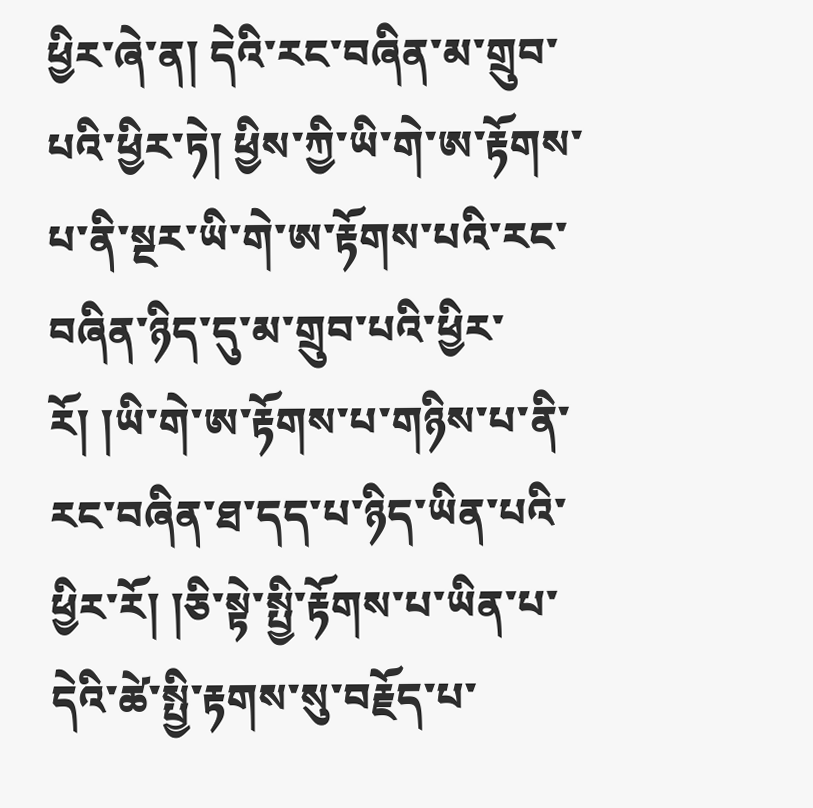ཕྱིར་ཞེ་ན། དེའི་རང་བཞིན་མ་གྲུབ་པའི་ཕྱིར་ཏེ། ཕྱིས་ཀྱི་ཡི་གེ་ཨ་རྟོགས་པ་ནི་སྔར་ཡི་གེ་ཨ་རྟོགས་པའི་རང་བཞིན་ཉིད་དུ་མ་གྲུབ་པའི་ཕྱིར་རོ། །ཡི་གེ་ཨ་རྟོགས་པ་གཉིས་པ་ནི་རང་བཞིན་ཐ་དད་པ་ཉིད་ཡིན་པའི་ཕྱིར་རོ། །ཅི་སྟེ་སྤྱི་རྟོགས་པ་ཡིན་པ་དེའི་ཚེ་སྤྱི་རྟགས་སུ་བརྗོད་པ་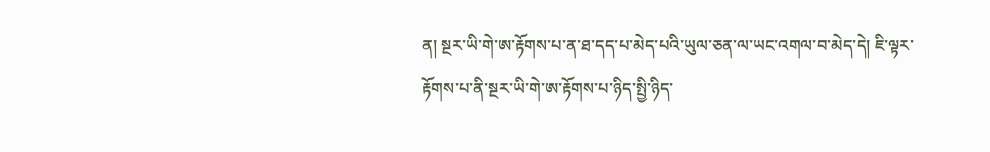ན། སྔར་ཡི་གེ་ཨ་རྟོགས་པ་ན་ཐ་དད་པ་མེད་པའི་ཡུལ་ཅན་ལ་ཡང་འགལ་བ་མེད་དེ། ཇི་ལྟར་རྟོགས་པ་ནི་སྔར་ཡི་གེ་ཨ་རྟོགས་པ་ཉིད་སྤྱི་ཉིད་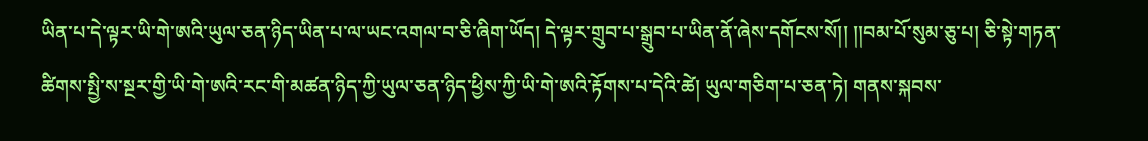ཡིན་པ་དེ་ལྟར་ཡི་གེ་ཨའི་ཡུལ་ཅན་ཉིད་ཡིན་པ་ལ་ཡང་འགལ་བ་ཅི་ཞིག་ཡོད། དེ་ལྟར་གྲུབ་པ་སྒྲུབ་པ་ཡིན་ནོ་ཞེས་དགོངས་སོ།། །།བམ་པོ་སུམ་ཅུ་པ། ཅི་སྟེ་གཏན་ཚིགས་སྤྱི་ས་སྔར་གྱི་ཡི་གེ་ཨའི་རང་གི་མཚན་ཉིད་ཀྱི་ཡུལ་ཅན་ཉིད་ཕྱིས་ཀྱི་ཡི་གེ་ཨའི་རྟོགས་པ་དེའི་ཚེ། ཡུལ་གཅིག་པ་ཅན་ཏེ། གནས་སྐབས་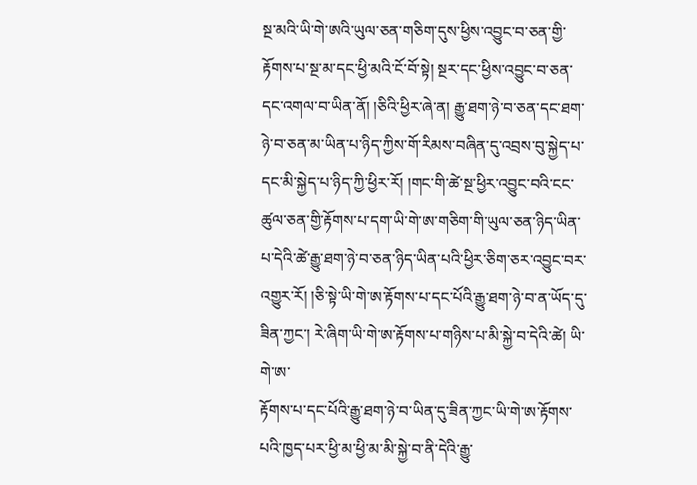སྔ་མའི་ཡི་གེ་ཨའི་ཡུལ་ཅན་གཅིག་དུས་ཕྱིས་འབྱུང་བ་ཅན་གྱི་རྟོགས་པ་སྔ་མ་དང་ཕྱི་མའི་ངོ་བོ་སྟེ། སྔར་དང་ཕྱིས་འབྱུང་བ་ཅན་དང་འགལ་བ་ཡིན་ནོ། །ཅིའི་ཕྱིར་ཞེ་ན། རྒྱུ་ཐག་ཉེ་བ་ཅན་དང་ཐག་ཉེ་བ་ཅན་མ་ཡིན་པ་ཉིད་ཀྱིས་གོ་རིམས་བཞིན་དུ་འབྲས་བུ་སྐྱེད་པ་དང་མི་སྐྱེད་པ་ཉིད་ཀྱི་ཕྱིར་རོ། །གང་གི་ཚེ་སྔ་ཕྱིར་འབྱུང་བའི་ངང་ཚུལ་ཅན་གྱི་རྟོགས་པ་དག་ཡི་གེ་ཨ་གཅིག་གི་ཡུལ་ཅན་ཉིད་ཡིན་པ་དེའི་ཚེ་རྒྱུ་ཐག་ཉེ་བ་ཅན་ཉིད་ཡིན་པའི་ཕྱིར་ཅིག་ཅར་འབྱུང་བར་འགྱུར་རོ། །ཅི་སྟེ་ཡི་གེ་ཨ་རྟོགས་པ་དང་པོའི་རྒྱུ་ཐག་ཉེ་བ་ན་ཡོད་དུ་ཟིན་ཀྱང་། རེ་ཞིག་ཡི་གེ་ཨ་རྟོགས་པ་གཉིས་པ་མི་སྐྱེ་བ་དེའི་ཚེ། ཡི་གེ་ཨ་
རྟོགས་པ་དང་པོའི་རྒྱུ་ཐག་ཉེ་བ་ཡིན་དུ་ཟིན་ཀྱང་ཡི་གེ་ཨ་རྟོགས་པའི་ཁྱད་པར་ཕྱི་མ་ཕྱི་མ་མི་སྐྱེ་བ་ནི་དེའི་རྒྱུ་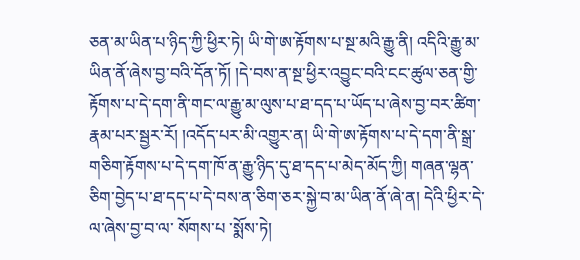ཅན་མ་ཡིན་པ་ཉིད་ཀྱི་ཕྱིར་ཏེ། ཡི་གེ་ཨ་རྟོགས་པ་སྔ་མའི་རྒྱུ་ནི། འདིའི་རྒྱུ་མ་ཡིན་ནོ་ཞེས་བྱ་བའི་དོན་ཏོ། །དེ་བས་ན་སྔ་ཕྱིར་འབྱུང་བའི་ངང་ཚུལ་ཅན་གྱི་རྟོགས་པ་དེ་དག་ནི་གང་ལ་རྒྱུ་མ་ལུས་པ་ཐ་དད་པ་ཡོད་པ་ཞེས་བྱ་བར་ཚིག་རྣམ་པར་སྦྱར་རོ། །འདོད་པར་མི་འགྱུར་ན། ཡི་གེ་ཨ་རྟོགས་པ་དེ་དག་ནི་སྒྲ་གཅིག་རྟོགས་པ་དེ་དག་ཁོ་ན་རྒྱུ་ཉིད་དུ་ཐ་དད་པ་མེད་མོད་ཀྱི། གཞན་ལྷན་ཅིག་བྱེད་པ་ཐ་དད་པ་དེ་བས་ན་ཅིག་ཅར་སྐྱེ་བ་མ་ཡིན་ནོ་ཞེ་ན། དེའི་ཕྱིར་དེ་ལ་ཞེས་བྱ་བ་ལ་ སོགས་པ ་སྨོས་ཏེ།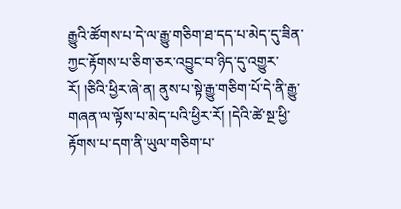རྒྱུའི་ཚོགས་པ་དེ་ལ་རྒྱུ་གཅིག་ཐ་དད་པ་མེད་དུ་ཟིན་ཀྱང་རྟོགས་པ་ཅིག་ཅར་འབྱུང་བ་ཉིད་དུ་འགྱུར་རོ། །ཅིའི་ཕྱིར་ཞེ་ན། ནུས་པ་སྟེ་རྒྱུ་གཅིག་པོ་དེ་ནི་རྒྱུ་གཞན་ལ་ལྟོས་པ་མེད་པའི་ཕྱིར་རོ། །དེའི་ཚེ་སྔ་ཕྱི་རྟོགས་པ་དག་ནི་ཡུལ་གཅིག་པ་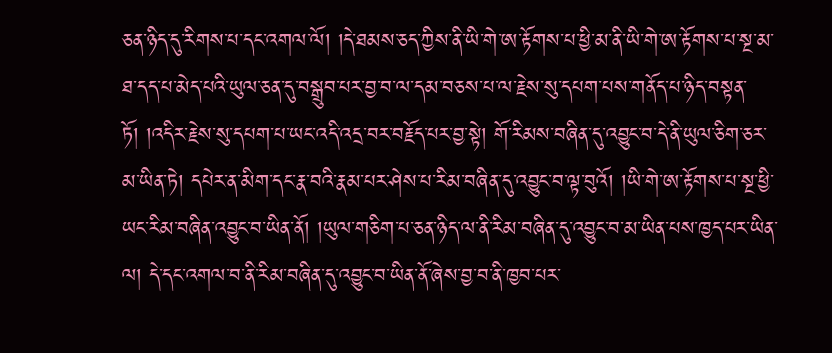ཅན་ཉིད་དུ་རིགས་པ་དང་འགལ་ལོ། །དེ་ཐམས་ཅད་ཀྱིས་ནི་ཡི་གེ་ཨ་རྟོགས་པ་ཕྱི་མ་ནི་ཡི་གེ་ཨ་རྟོགས་པ་སྔ་མ་ཐ་དད་པ་མེད་པའི་ཡུལ་ཅན་དུ་བསྒྲུབ་པར་བྱ་བ་ལ་དམ་བཅས་པ་ལ་རྗེས་སུ་དཔག་པས་གནོད་པ་ཉིད་བསྟན་ཏོ། །འདིར་རྗེས་སུ་དཔག་པ་ཡང་འདི་འདྲ་བར་བརྗོད་པར་བྱ་སྟེ། གོ་རིམས་བཞིན་དུ་འབྱུང་བ་དེ་ནི་ཡུལ་ཅིག་ཅར་མ་ཡིན་ཏེ། དཔེར་ན་མིག་དང་རྣ་བའི་རྣམ་པར་ཤེས་པ་རིམ་བཞིན་དུ་འབྱུང་བ་ལྟ་བུའོ། །ཡི་གེ་ཨ་རྟོགས་པ་སྔ་ཕྱི་ཡང་རིམ་བཞིན་འབྱུང་བ་ཡིན་ནོ། །ཡུལ་གཅིག་པ་ཅན་ཉིད་ལ་ནི་རིམ་བཞིན་དུ་འབྱུང་བ་མ་ཡིན་པས་ཁྱད་པར་ཡིན་ལ། དེ་དང་འགལ་བ་ནི་རིམ་བཞིན་དུ་འབྱུང་བ་ཡིན་ནོ་ཞེས་བྱ་བ་ནི་ཁྱབ་པར་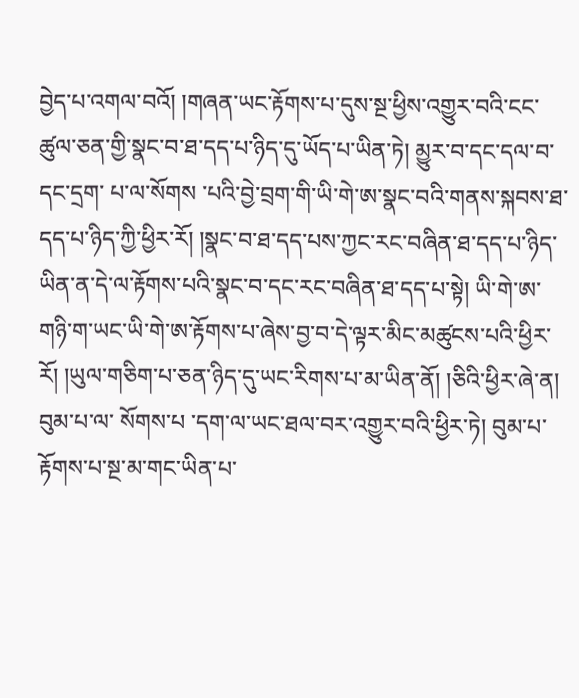བྱེད་པ་འགལ་བའོ། །གཞན་ཡང་རྟོགས་པ་དུས་སྔ་ཕྱིས་འགྱུར་བའི་ངང་ཚུལ་ཅན་གྱི་སྣང་བ་ཐ་དད་པ་ཉིད་དུ་ཡོད་པ་ཡིན་ཏེ། མྱུར་བ་དང་དལ་བ་དང་དྲག་ པ་ལ་སོགས ་པའི་བྱེ་བྲག་གི་ཡི་གེ་ཨ་སྣང་བའི་གནས་སྐབས་ཐ་དད་པ་ཉིད་ཀྱི་ཕྱིར་རོ། །སྣང་བ་ཐ་དད་པས་ཀྱང་རང་བཞིན་ཐ་དད་པ་ཉིད་ཡིན་ན་དེ་ལ་རྟོགས་པའི་སྣང་བ་དང་རང་བཞིན་ཐ་དད་པ་སྟེ། ཡི་གེ་ཨ་གཉི་ག་ཡང་ཡི་གེ་ཨ་རྟོགས་པ་ཞེས་བྱ་བ་དེ་ལྟར་མིང་མཚུངས་པའི་ཕྱིར་རོ། །ཡུལ་གཅིག་པ་ཅན་ཉིད་དུ་ཡང་རིགས་པ་མ་ཡིན་ནོ། །ཅིའི་ཕྱིར་ཞེ་ན། བུམ་པ་ལ་ སོགས་པ ་དག་ལ་ཡང་ཐལ་བར་འགྱུར་བའི་ཕྱིར་ཏེ། བུམ་པ་རྟོགས་པ་སྔ་མ་གང་ཡིན་པ་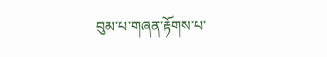བུམ་པ་གཞན་རྟོགས་པ་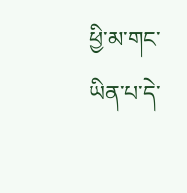ཕྱི་མ་གང་ཡིན་པ་དེ་